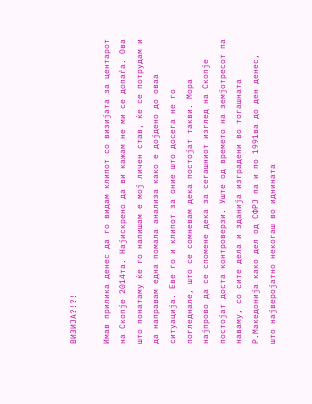ВИЗИЈА?!?!

Имав прилика денес да го видам клипот со визијата за центарот на Скопје 2014та. Најискрено да ви кажам не ми се допаѓа. Ова што понатаму ќе го напишам е мој личен став, ќе се потрудам и да направам една помала анализа како е дојдено до оваа ситуација. Еве го и клипот за оние што досега не го погледнале, што се сомневам дека постојат такви. Мора најпрово да се спомене дека за сегашниот изглед на Скопје постојат доста контроверзи. Уште од времето на земјотресот па наваму, со сите дела и зданија изградени во тогашната Р.Македонија како дел од СФРЈ па и по 1991ва до ден денес, што најверојатно некогаш во иднината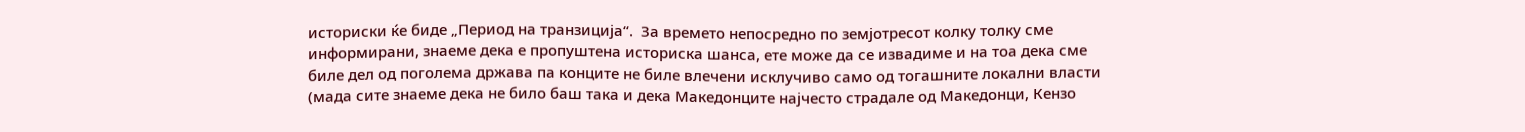историски ќе биде „Период на транзиција“.  За времето непосредно по земјотресот колку толку сме информирани, знаеме дека е пропуштена историска шанса, ете може да се извадиме и на тоа дека сме биле дел од поголема држава па конците не биле влечени исклучиво само од тогашните локални власти (мада сите знаеме дека не било баш така и дека Македонците најчесто страдале од Македонци, Кензо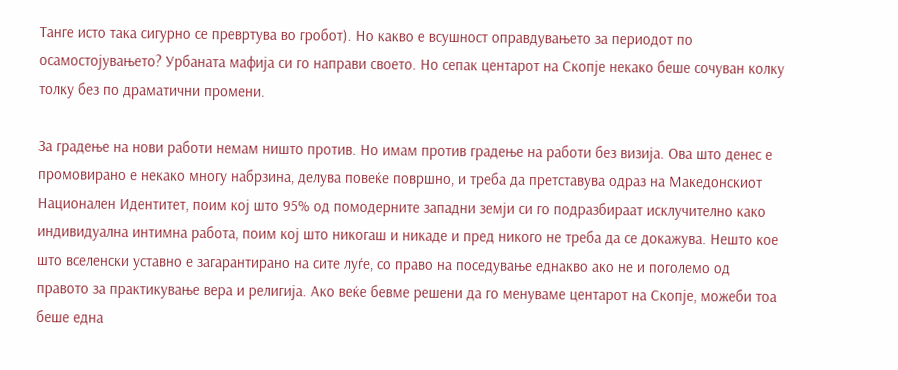Танге исто така сигурно се превртува во гробот). Но какво е всушност оправдувањето за периодот по осамостојувањето? Урбаната мафија си го направи своето. Но сепак центарот на Скопје некако беше сочуван колку толку без по драматични промени.

За градење на нови работи немам ништо против. Но имам против градење на работи без визија. Ова што денес е промовирано е некако многу набрзина, делува повеќе површно, и треба да претставува одраз на Македонскиот Национален Идентитет, поим кој што 95% од помодерните западни земји си го подразбираат исклучително како индивидуална интимна работа, поим кој што никогаш и никаде и пред никого не треба да се докажува. Нешто кое што вселенски уставно е загарантирано на сите луѓе, со право на поседување еднакво ако не и поголемо од правото за практикување вера и религија. Ако веќе бевме решени да го менуваме центарот на Скопје, можеби тоа беше една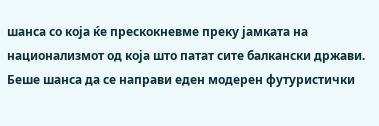шанса со која ќе прескокневме преку јамката на национализмот од која што патат сите балкански држави. Беше шанса да се направи еден модерен футуристички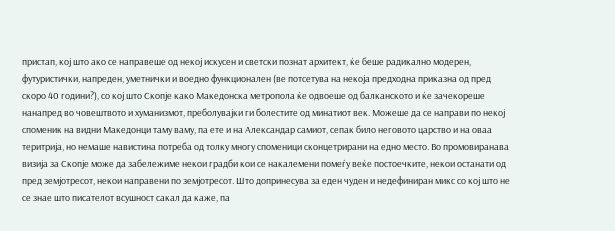пристап, кој што ако се направеше од некој искусен и светски познат архитект, ќе беше радикално модерен, футуристички, напреден, уметнички и воедно функционален (ве потсетува на некоја предходна приказна од пред скоро 40 години?), со кој што Скопје како Македонска метропола ќе одвоеше од балканското и ќе зачекореше нанапред во човештвото и хуманизмот, преболувајки ги болестите од минатиот век. Можеше да се направи по некој споменик на видни Македонци таму ваму, па ете и на Александар самиот, сепак било неговото царство и на оваа теритрија, но немаше навистина потреба од толку многу споменици сконцетрирани на едно место. Во промовиранава визија за Скопје може да забележиме некои градби кои се накалемени помеѓу веќе постоечките, некои останати од пред земјотресот, некои направени по земјотресот. Што допринесува за еден чуден и недефиниран микс со кој што не се знае што писателот всушност сакал да каже, па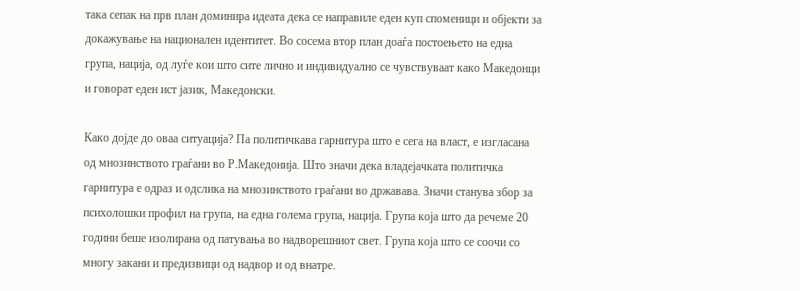така сепак на прв план доминира идеата дека се направиле еден куп споменици и објекти за докажување на национален идентитет. Во сосема втор план доаѓа постоењето на една група, нација, од луѓе кои што сите лично и индивидуално се чувствуваат како Македонци и говорат еден ист јазик, Македонски.

Како дојде до оваа ситуација? Па политичкава гарнитура што е сега на власт, е изгласана од мнозинството граѓани во Р.Македонија. Што значи дека владејачката политичка гарнитура е одраз и одслика на мнозинството граѓани во државава. Значи станува збор за психолошки профил на група, на една голема група, нација. Група која што да речеме 20 години беше изолирана од патувања во надворешниот свет. Група која што се соочи со многу закани и предизвици од надвор и од внатре.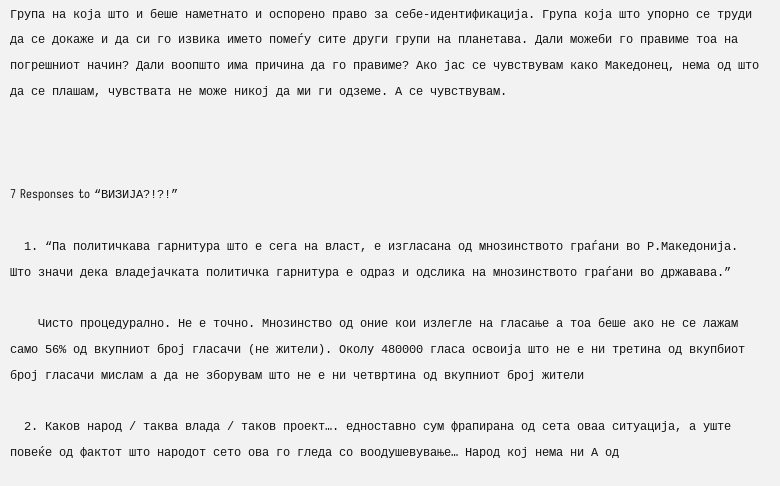Група на која што и беше наметнато и оспорено право за себе-идентификација. Група која што упорно се труди да се докаже и да си го извика името помеѓу сите други групи на планетава. Дали можеби го правиме тоа на погрешниот начин? Дали воопшто има причина да го правиме? Ако јас се чувствувам како Македонец, нема од што да се плашам, чувствата не може никој да ми ги одземе. А се чувствувам.



7 Responses to “ВИЗИЈА?!?!”

  1. “Па политичкава гарнитура што е сега на власт, е изгласана од мнозинството граѓани во Р.Македонија. Што значи дека владејачката политичка гарнитура е одраз и одслика на мнозинството граѓани во државава.”

    Чисто процедурално. Не е точно. Мнозинство од оние кои излегле на гласање а тоа беше ако не се лажам само 56% од вкупниот број гласачи (не жители). Околу 480000 гласа освоија што не е ни третина од вкупбиот број гласачи мислам а да не зборувам што не е ни четвртина од вкупниот број жители

  2. Каков народ / таква влада / таков проект…. едноставно сум фрапирана од сета оваа ситуација, а уште повеќе од фактот што народот сето ова го гледа со воодушевување… Народ кој нема ни А од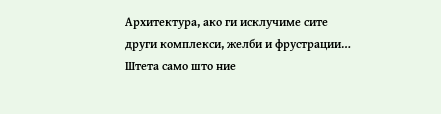Архитектура, ако ги исклучиме сите други комплекси, желби и фрустрации… Штета само што ние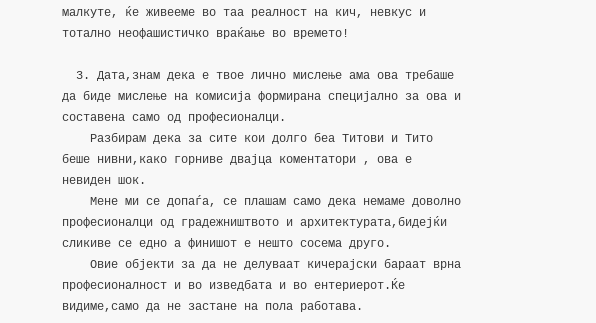малкуте, ќе живееме во таа реалност на кич, невкус и тотално неофашистичко враќање во времето!

  3. Дата,знам дека е твое лично мислење ама ова требаше да биде мислење на комисија формирана специјално за ова и составена само од професионалци.
    Разбирам дека за сите кои долго беа Титови и Тито беше нивни,како горниве двајца коментатори , ова е невиден шок.
    Мене ми се допаѓа, се плашам само дека немаме доволно професионалци од градежништвото и архитектурата,бидејќи сликиве се едно а финишот е нешто сосема друго.
    Овие објекти за да не делуваат кичерајски бараат врна професионалност и во изведбата и во ентериерот.Ќе видиме,само да не застане на пола работава.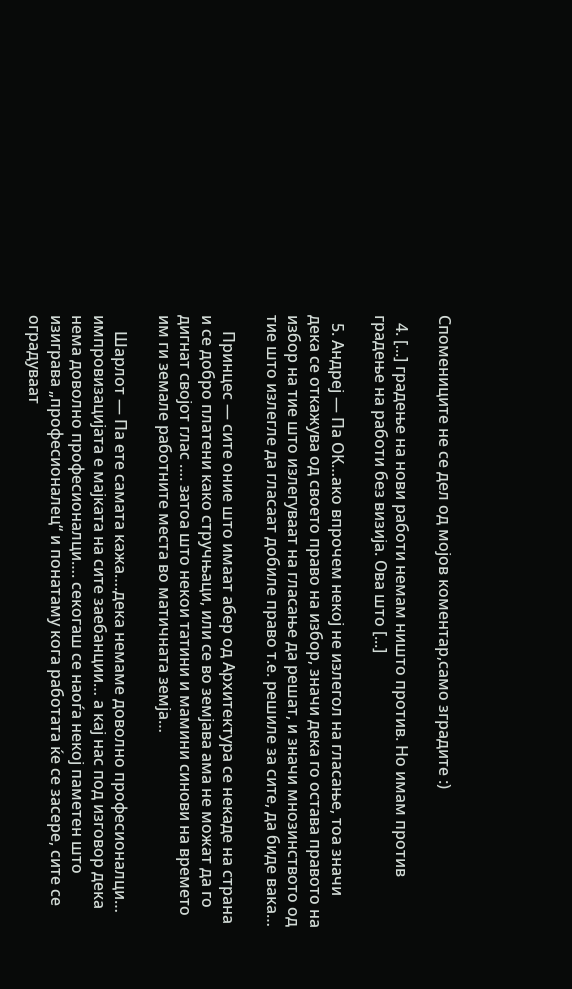Спомениците не се дел од мојов коментар,само зградите :)

  4. [...] градење на нови работи немам ништо против. Но имам против градење на работи без визија. Ова што [...]

  5. Андреј — Па ОК…ако впрочем некој не излегол на гласање, тоа значи дека се откажува од своето право на избор, значи дека го остава правото на избор на тие што излегуваат на гласање да решат, и значи мнозинството од тие што излегле да гласаат добиле право т.е. решиле за сите, да биде вака…

    Принцес — сите оние што имаат абер од Архитектура се некаде на страна и се добро платени како стручњаци, или се во земјава ама не можат да го дигнат својот глас …. затоа што некои татини и мамини синови на времето им ги земале работните места во матичната земја…

    Шарлот — Па ете самата кажа….дека немаме доволно професионалци… импровизацијата е мајката на сите заебанции… а кај нас под изговор дека нема доволно професионалци…. секогаш се наоѓа некој паметен што изиграва „професионалец“ и понатаму кога работата ќе се засере, сите се оградуваат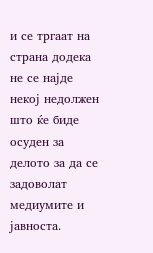и се тргаат на страна додека не се најде некој недолжен што ќе биде осуден за делото за да се задоволат медиумите и јавноста.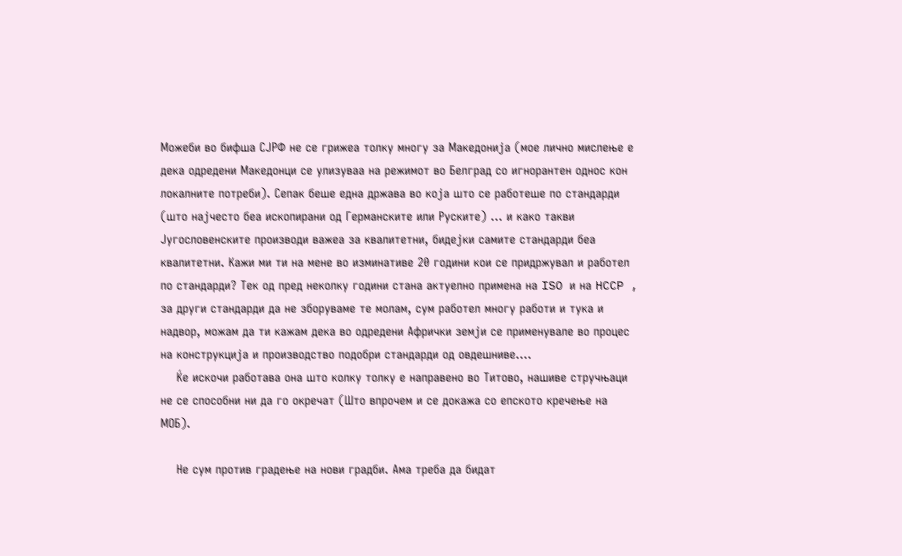Можеби во бифша СЈРФ не се грижеа толку многу за Македонија (мое лично мислење е дека одредени Македонци се улизуваа на режимот во Белград со игнорантен однос кон локалните потреби). Сепак беше една држава во која што се работеше по стандарди (што најчесто беа ископирани од Германските или Руските) … и како такви Југословенските производи важеа за квалитетни, бидејки самите стандарди беа квалитетни. Кажи ми ти на мене во изминативе 20 години кои се придржувал и работел по стандарди? Тек од пред неколку години стана актуелно примена на ISO и на HCCP , за други стандарди да не зборуваме те молам, сум работел многу работи и тука и надвор, можам да ти кажам дека во одредени Афрички земји се применувале во процес на конструкција и производство подобри стандарди од овдешниве….
    Ќе искочи работава она што колку толку е направено во Титово, нашиве стручњаци не се способни ни да го окречат (Што впрочем и се докажа со епското кречење на МОБ).

    Не сум против градење на нови градби. Ама треба да бидат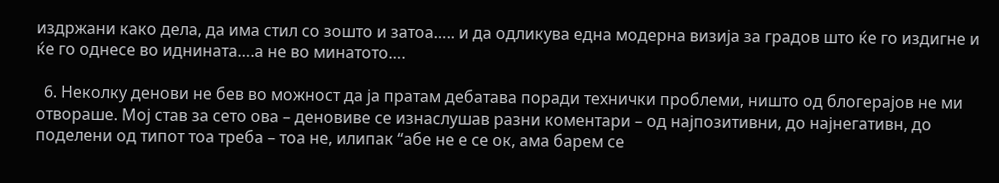издржани како дела, да има стил со зошто и затоа….. и да одликува една модерна визија за градов што ќе го издигне и ќе го однесе во иднината….а не во минатото….

  6. Неколку денови не бев во можност да ја пратам дебатава поради технички проблеми, ништо од блогерајов не ми отвораше. Мој став за сето ова – деновиве се изнаслушав разни коментари – од најпозитивни, до најнегативн, до поделени од типот тоа треба – тоа не, илипак “абе не е се ок, ама барем се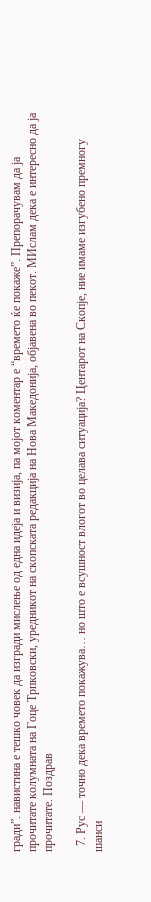гради”. навистина е тешко човек да изгради мислење од една идеја и визија, па мојот коментар е “времето ќе покаже”. Препорачувам да ја прочитате колумната на Гоце Трпковски, уредникот на скопската редакција на Нова Македонија, објавена во пекот. МИслам дека е интересно да ја прочитате. Поздрав

  7. Рус — точно дека времето покажува… но што е всушност влогот во целава ситуација? Центарот на Скопје, ние имаме изгубено премногу шанси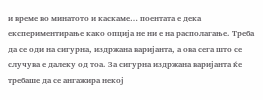и време во минатото и каскаме… поентата е дека експериментирање како опција не ни е на располагање. Треба да се оди на сигурна, издржана варијанта, а ова сега што се случува е далеку од тоа. За сигурна издржана варијанта ќе требаше да се ангажира некој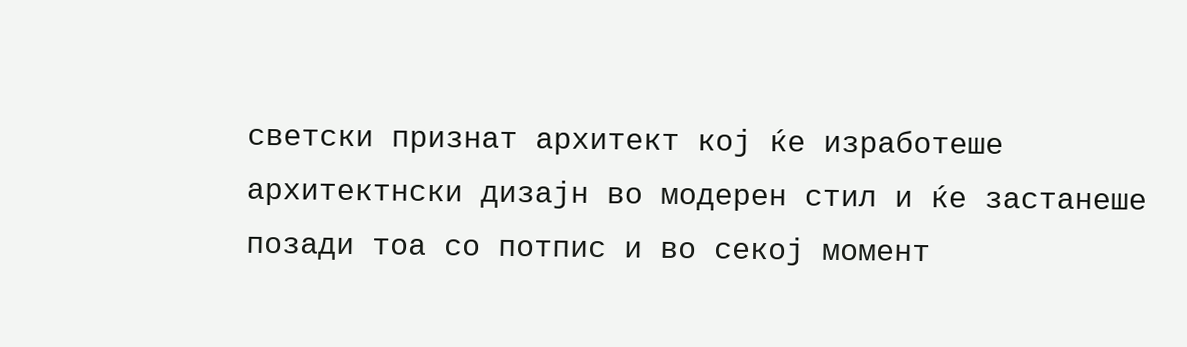светски признат архитект кој ќе изработеше архитектнски дизајн во модерен стил и ќе застанеше позади тоа со потпис и во секој момент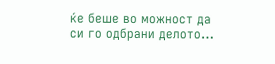ќе беше во можност да си го одбрани делото…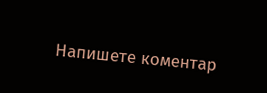Напишете коментар